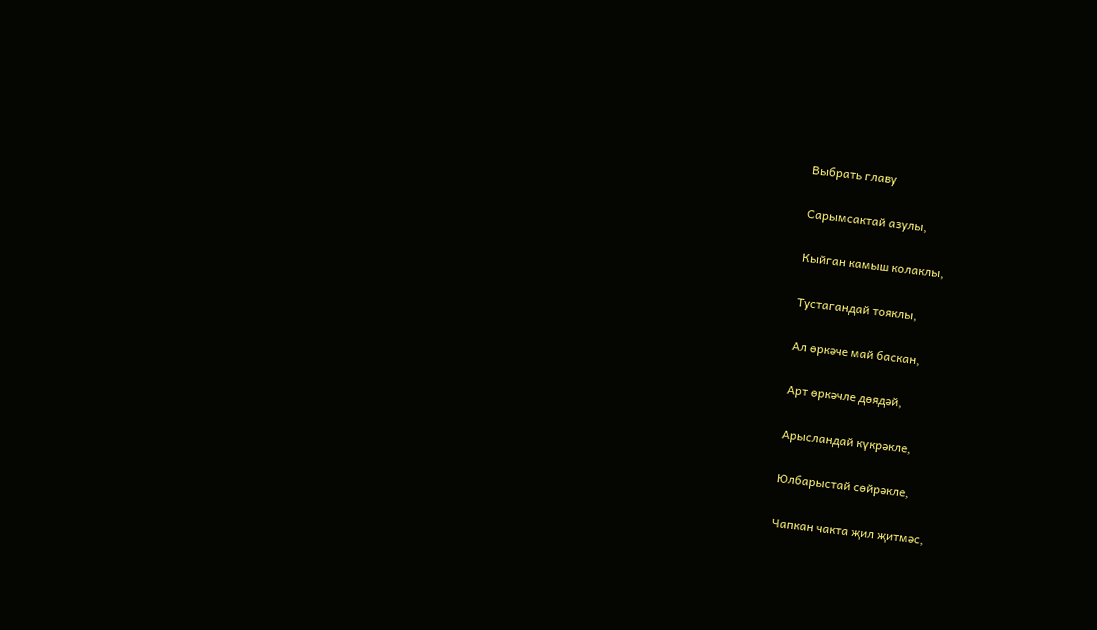Выбрать главу

Сарымсактай азулы,

Кыйган камыш колаклы,

Тустагандай тояклы,

Ал өркәче май баскан,

Арт өркәчле дөядәй,

Арысландай күкрәкле,

Юлбарыстай сөйрәкле,

Чапкан чакта җил җитмәс,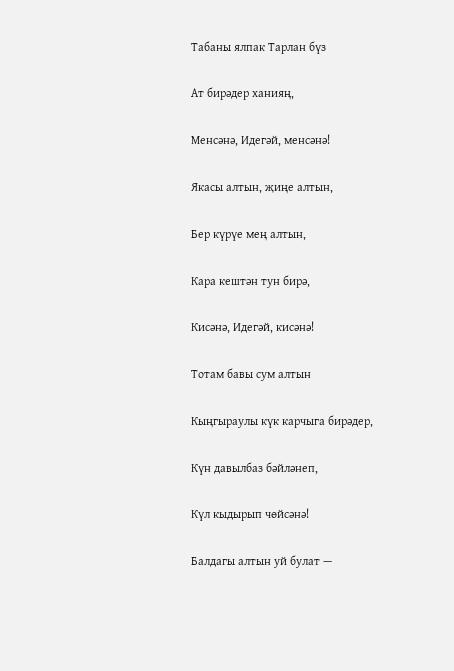Табаны ялпак Тарлан бүз

Ат бирәдер ханияң,

Менсәнә, Идегәй, менсәнә!

Якасы алтын, җиңе алтын,

Бер күрүе мең алтын,

Кара кештән тун бирә,

Кисәнә, Идегәй, кисәнә!

Тотам бавы сум алтын

Кыңгыраулы күк карчыга бирәдер,

Күн давылбаз бәйләнеп,

Күл кыдырып чөйсәнә!

Балдагы алтын уй булат —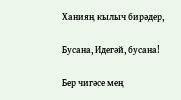Ханияң кылыч бирәдер,

Бусана, Идегәй, бусана!

Бер чигәсе мең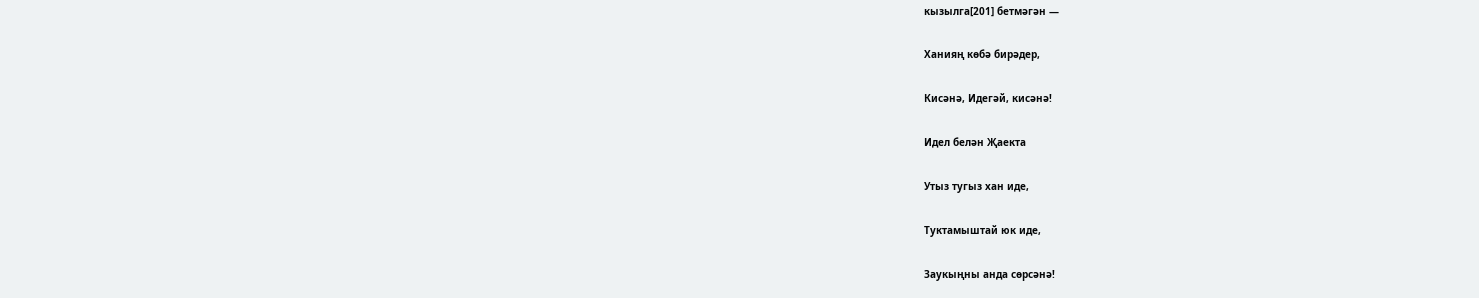кызылга[201] бетмәгән —

Ханияң көбә бирәдер,

Кисәнә, Идегәй, кисәнә!

Идел белән Җаекта

Утыз тугыз хан иде,

Туктамыштай юк иде,

Заукыңны анда сөрсәнә!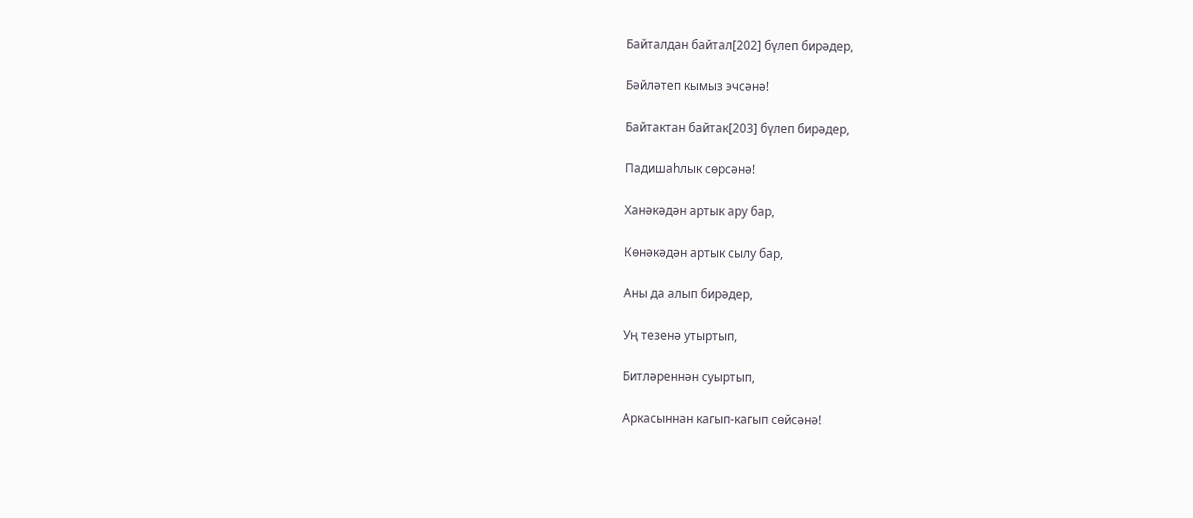Байталдан байтал[202] бүлеп бирәдер,

Бәйләтеп кымыз эчсәнә!

Байтактан байтак[203] бүлеп бирәдер,

Падишаһлык сөрсәнә!

Ханәкәдән артык ару бар,

Көнәкәдән артык сылу бар,

Аны да алып бирәдер,

Уң тезенә утыртып,

Битләреннән суыртып,

Аркасыннан кагып-кагып сөйсәнә!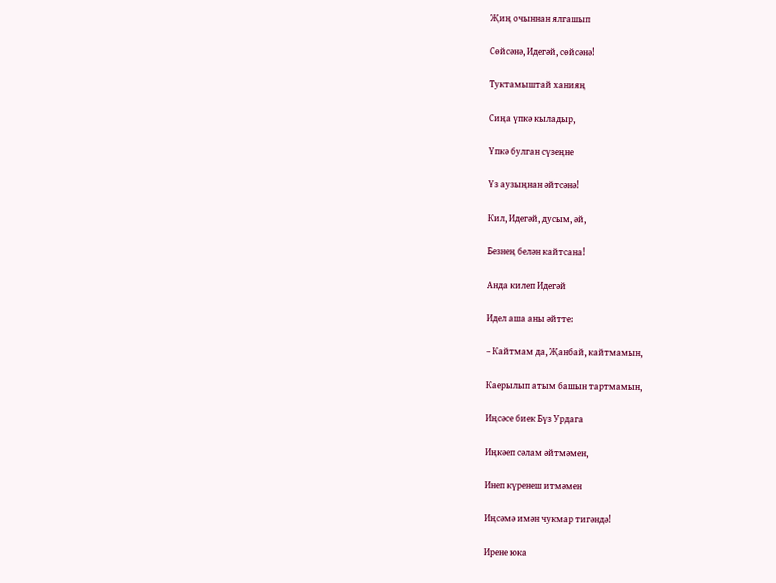Җиң очыннан ялгашып

Сөйсәнә, Идегәй, сөйсәнә!

Туктамыштай ханияң

Сиңа үпкә кыладыр,

Үпкә булган сүзеңне

Үз аузыңнан әйтсәнә!

Кил, Идегәй, дусым, әй,

Безнең белән кайтсана!

Анда килеп Идегәй

Идел аша аны әйтте:

– Кайтмам да, Җанбай, кайтмамын,

Каерылып атым башын тартмамын,

Иңсәсе биек Бүз Урдага

Иңкәеп сәлам әйтмәмен,

Инеп күренеш итмәмен

Иңсәмә имән чукмар тигәндә!

Ирене юка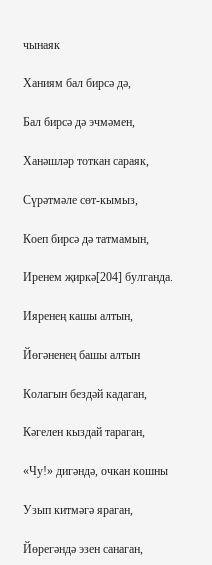чынаяк

Ханиям бал бирсә дә,

Бал бирсә дә эчмәмен,

Ханәшләр тоткан сараяк,

Сүрәтмәле сөт-кымыз,

Коеп бирсә дә татмамын,

Иренем җиркә[204] булганда.

Ияренең кашы алтын,

Йөгәненең башы алтын

Колагын бездәй кадаган,

Кәгелен кыздай тараган,

«Чу!» дигәндә, очкан кошны

Узып китмәгә яраган,

Йөрегәндә эзен санаган,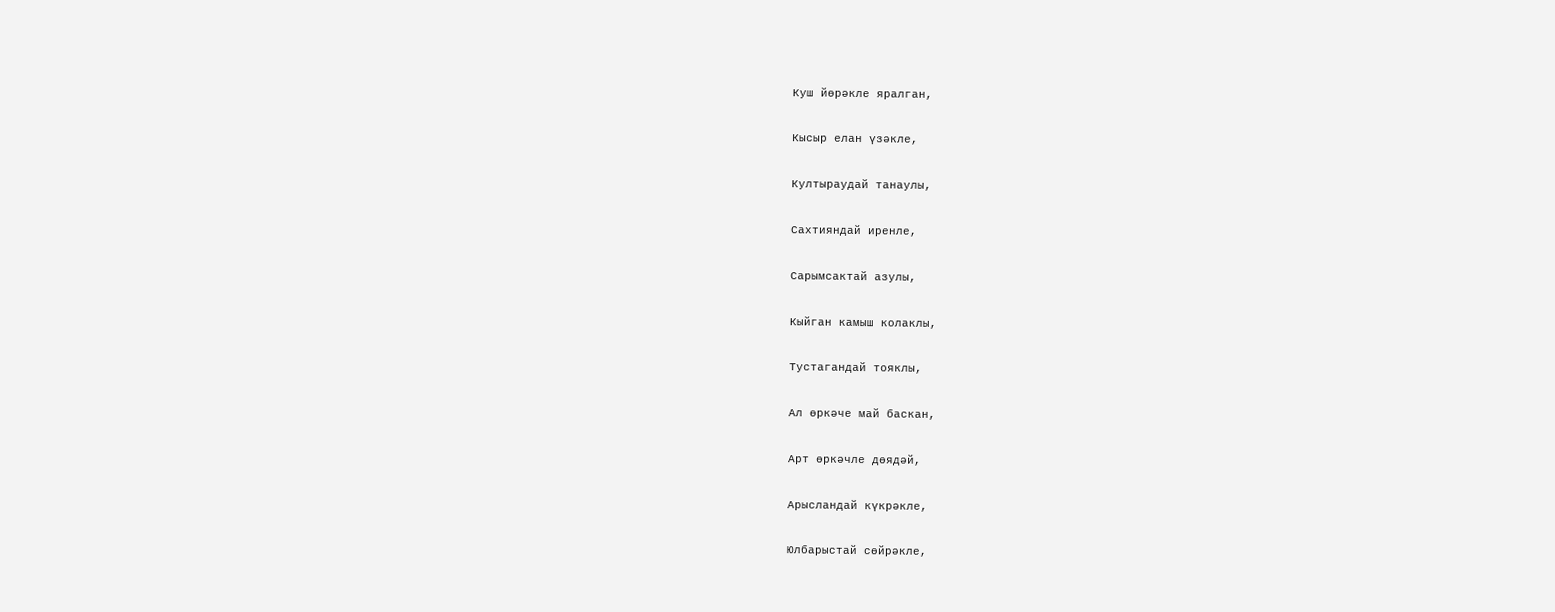Куш йөрәкле яралган,

Кысыр елан үзәкле,

Култыраудай танаулы,

Сахтияндай иренле,

Сарымсактай азулы,

Кыйган камыш колаклы,

Тустагандай тояклы,

Ал өркәче май баскан,

Арт өркәчле дөядәй,

Арысландай күкрәкле,

Юлбарыстай сөйрәкле,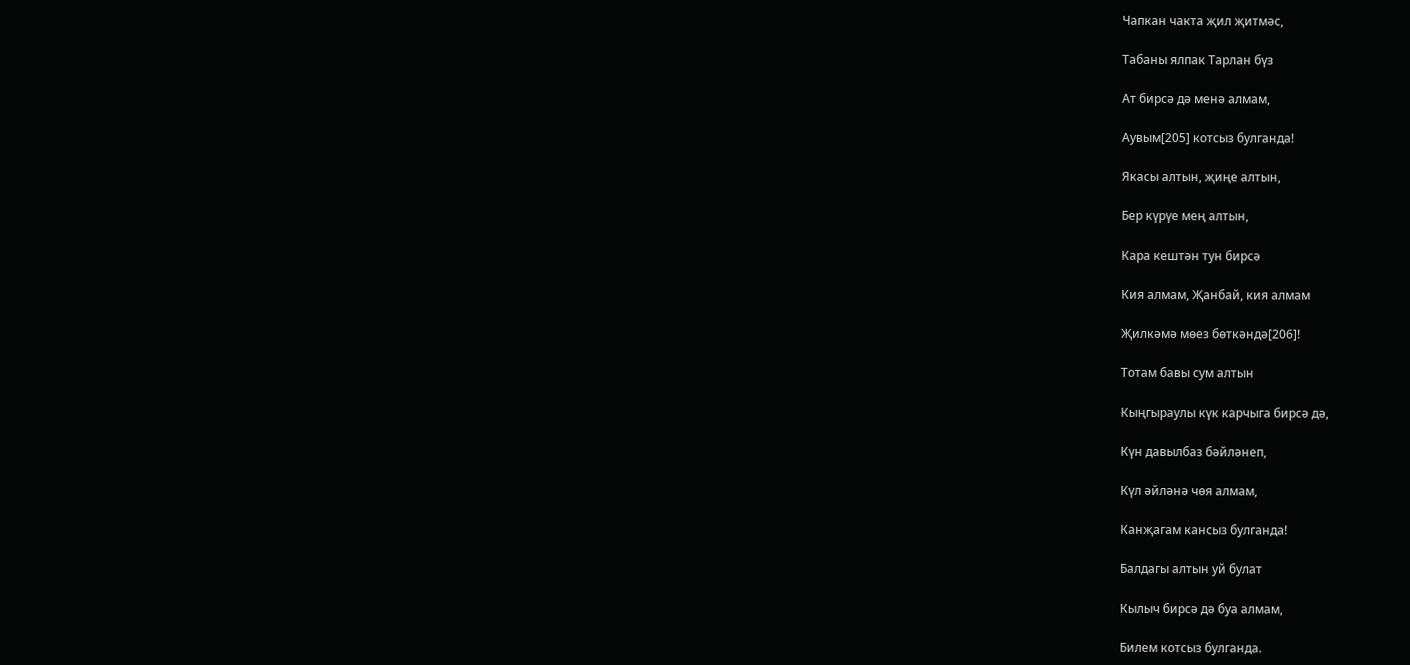Чапкан чакта җил җитмәс,

Табаны ялпак Тарлан бүз

Ат бирсә дә менә алмам,

Аувым[205] котсыз булганда!

Якасы алтын, җиңе алтын,

Бер күрүе мең алтын,

Кара кештән тун бирсә

Кия алмам, Җанбай, кия алмам

Җилкәмә мөез бөткәндә[206]!

Тотам бавы сум алтын

Кыңгыраулы күк карчыга бирсә дә,

Күн давылбаз бәйләнеп,

Күл әйләнә чөя алмам,

Канҗагам кансыз булганда!

Балдагы алтын уй булат

Кылыч бирсә дә буа алмам,

Билем котсыз булганда.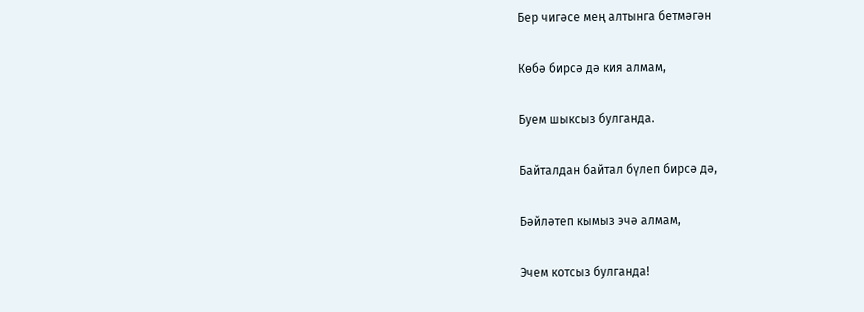Бер чигәсе мең алтынга бетмәгән

Көбә бирсә дә кия алмам,

Буем шыксыз булганда.

Байталдан байтал бүлеп бирсә дә,

Бәйләтеп кымыз эчә алмам,

Эчем котсыз булганда!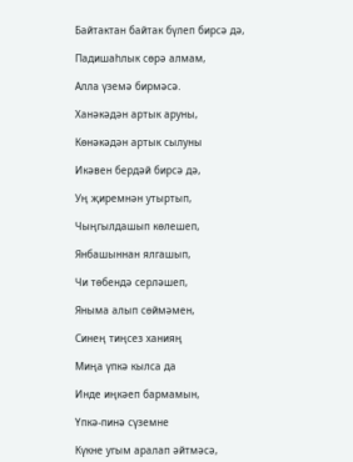Байтактан байтак бүлеп бирсә дә,

Падишаһлык сөрә алмам,

Алла үземә бирмәсә.

Ханәкәдән артык аруны,

Көнәкәдән артык сылуны

Икәвен бердәй бирсә дә,

Уң җиремнән утыртып,

Чыңгылдашып көлешеп,

Янбашыннан ялгашып,

Чи төбендә серләшеп,

Яныма алып сөймәмен,

Синең тиңсез ханияң

Миңа үпкә кылса да

Инде иңкәеп бармамын,

Үпкә-пинә сүземне

Күкне угым аралап әйтмәсә,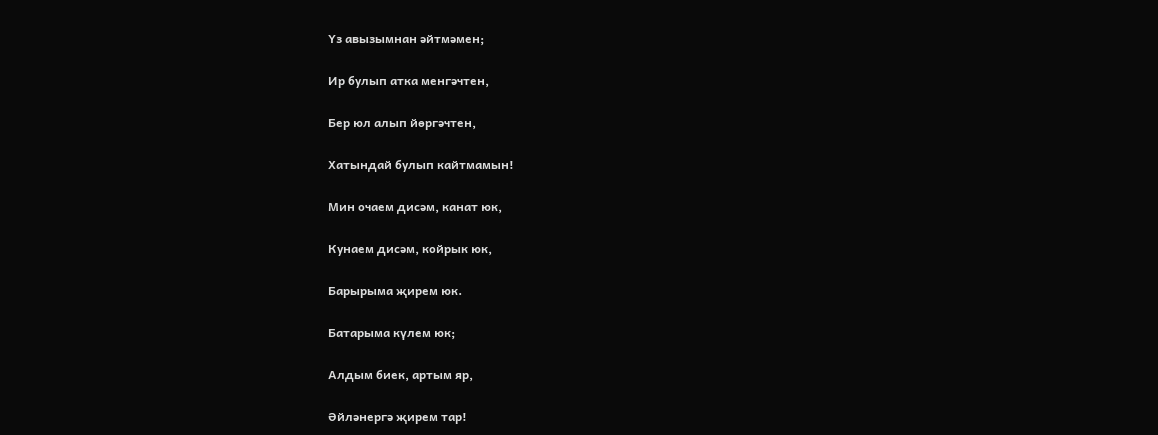Үз авызымнан әйтмәмен;

Ир булып атка менгәчтен,

Бер юл алып йөргәчтен,

Хатындай булып кайтмамын!

Мин очаем дисәм, канат юк,

Кунаем дисәм, койрык юк,

Барырыма җирем юк.

Батарыма күлем юк;

Алдым биек, артым яр,

Әйләнергә җирем тар!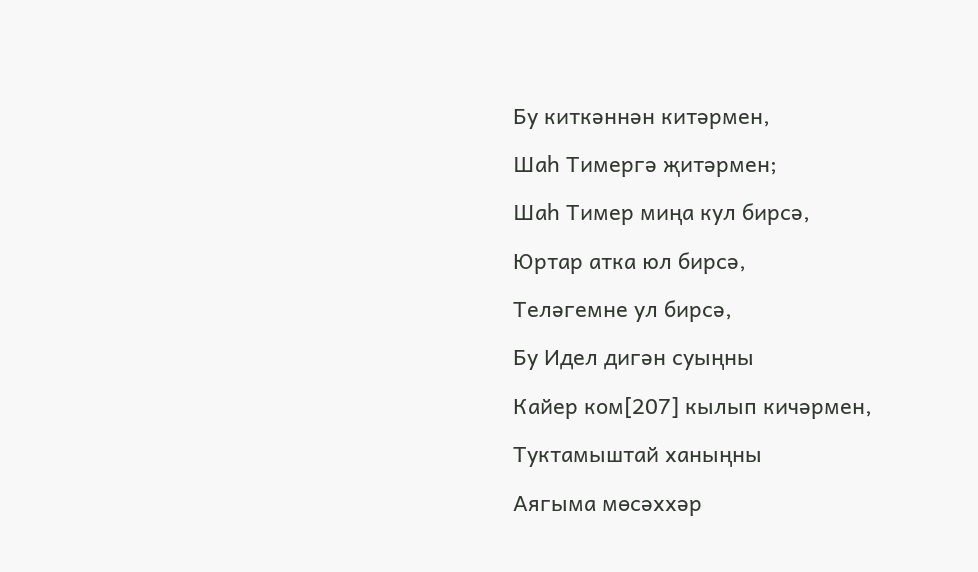Бу киткәннән китәрмен,

Шаһ Тимергә җитәрмен;

Шаһ Тимер миңа кул бирсә,

Юртар атка юл бирсә,

Теләгемне ул бирсә,

Бу Идел дигән суыңны

Кайер ком[207] кылып кичәрмен,

Туктамыштай ханыңны

Аягыма мөсәххәр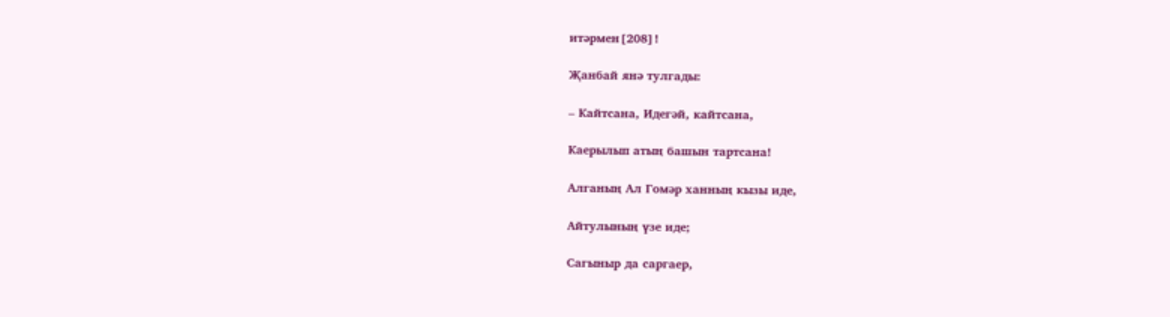итәрмен[208]!

Җанбай янә тулгады:

– Кайтсана, Идегәй, кайтсана,

Каерылып атың башын тартсана!

Алганың Ал Гомәр ханның кызы иде,

Айтулының үзе иде;

Сагыныр да саргаер,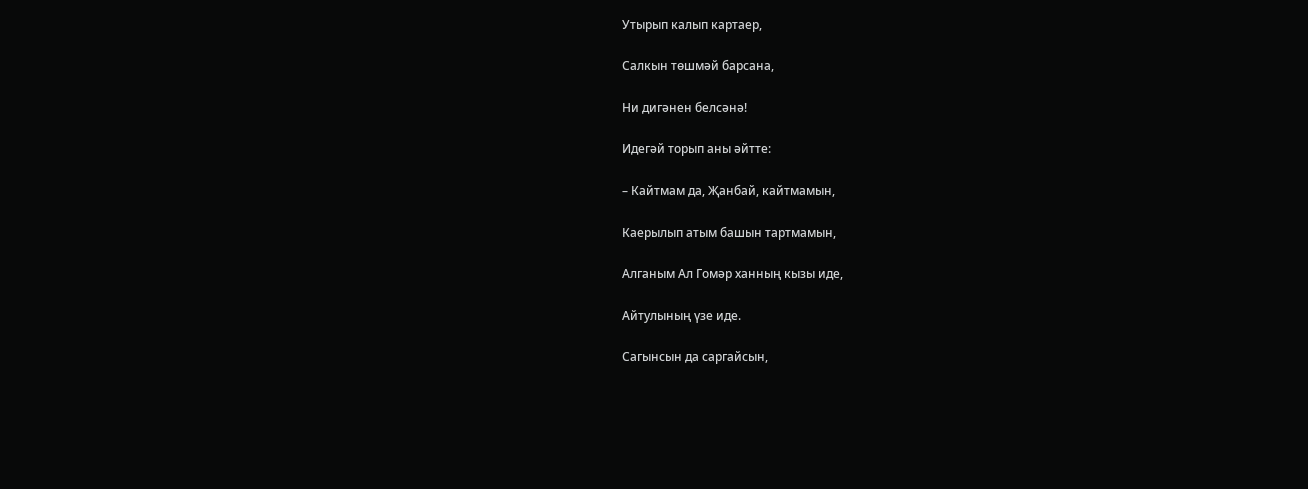Утырып калып картаер,

Салкын төшмәй барсана,

Ни дигәнен белсәнә!

Идегәй торып аны әйтте:

– Кайтмам да, Җанбай, кайтмамын,

Каерылып атым башын тартмамын,

Алганым Ал Гомәр ханның кызы иде,

Айтулының үзе иде.

Сагынсын да саргайсын,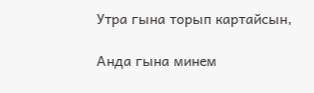Утра гына торып картайсын,

Анда гына минем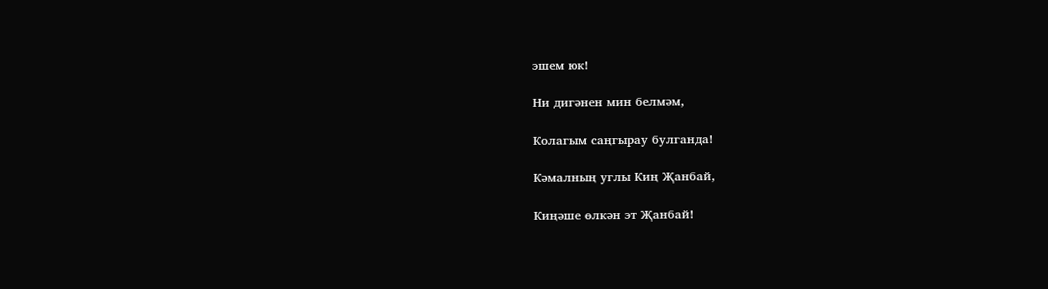эшем юк!

Ни дигәнен мин белмәм,

Колагым саңгырау булганда!

Кәмалның углы Киң Җанбай,

Киңәше өлкән эт Җанбай!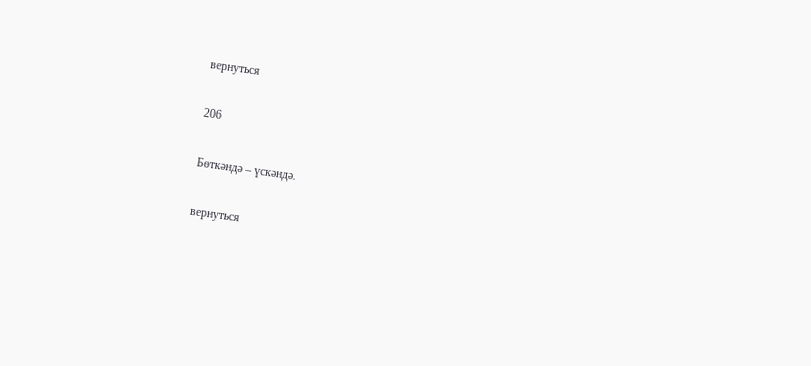вернуться

206

Бөткәндә – үскәндә.

вернуться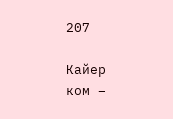207

Кайер ком –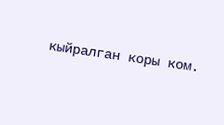кыйралган коры ком.